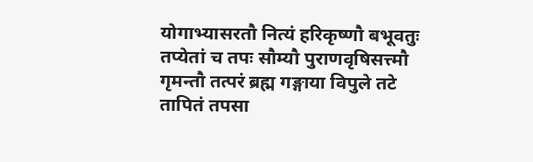योगाभ्यासरतौ नित्यं हरिकृष्णौ बभूवतुः
तप्येतां च तपः सौम्यौ पुराणवृषिसत्त्मौ
गृमन्तौ तत्परं ब्रह्म गङ्गाया विपुले तटे
तापितं तपसा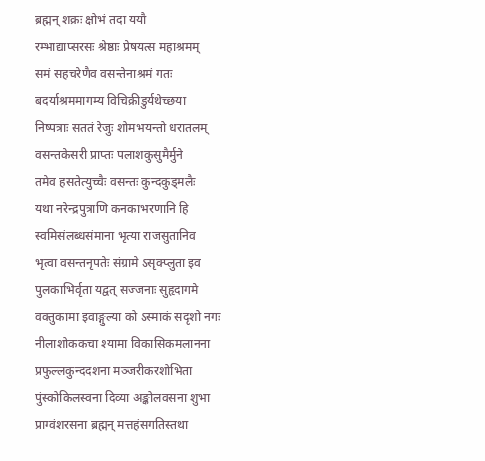ब्रह्मन् शक्रः क्षोभं तदा ययौ
रम्भाद्याप्सरसः श्रेष्ठाः प्रेषयत्स महाश्रमम्
समं सहचरेणैव वसन्तेनाश्रमं गतः
बदर्याश्रममागम्य विचिक्रीडुर्यथेच्छया
निष्पत्राः सततं रेजुः शोमभयन्तो धरातलम्
वसन्तकेसरी प्राप्तः पलाशकुसुमैर्मुने
तमेव हसतेत्युच्चैः वसन्तः कुन्दकुड्मलैः
यथा नरेन्द्रपुत्राणि कनकाभरणानि हि
स्वमिसंलब्धसंमाना भृत्या राजसुतानिव
भृत्वा वसन्तनृपतेः संग्रामे ऽसृक्प्लुता इव
पुलकाभिर्वृता यद्वत् सज्जनाः सुहृदागमे
वक्तुकामा इवाङ्गुल्या को ऽस्माकं सदृशो नगः
नीलाशोककचा श्यामा विकासिकमलानना
प्रफुल्लकुन्ददशना मञ्जरीकरशोभिता
पुंस्कोकिलस्वना दिव्या अङ्कोलवसना शुभा
प्राग्वंशरसना ब्रह्मन् मत्तहंसगतिस्तथा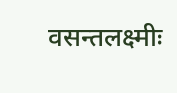वसन्तलक्ष्मीः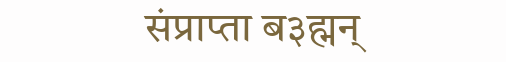संप्राप्ता ब३ह्मन्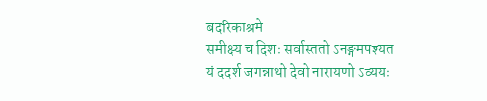बदरिकाश्रमे
समीक्ष्य च दिशः सर्वास्ततो ऽनङ्गमपश्यत
यं ददर्श जगन्नाथो देवो नारायणो ऽव्ययः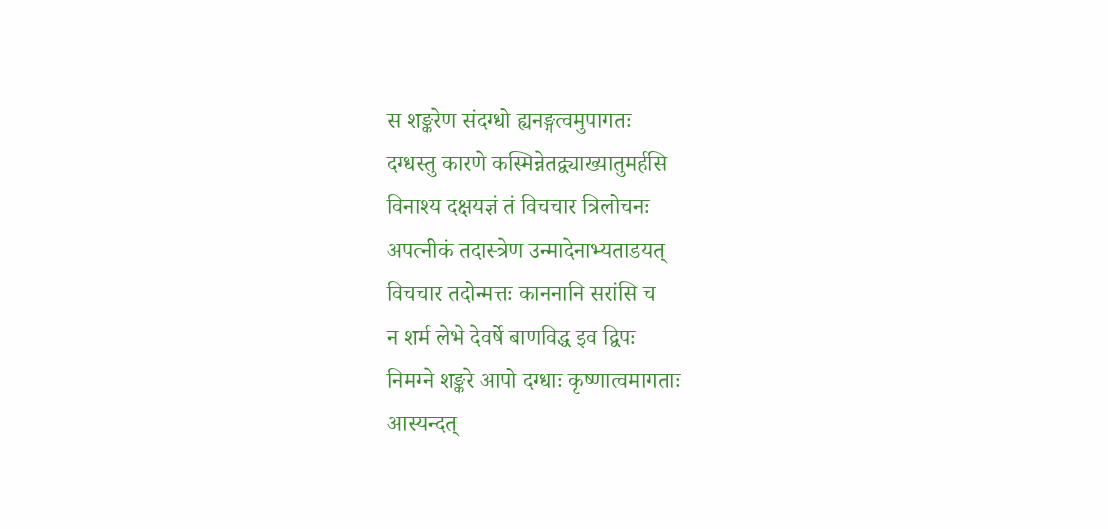स शङ्करेण संदग्धो ह्यनङ्गत्वमुपागतः
दग्धस्तु कारणे कस्मिन्नेतद्व्याख्यातुमर्हसि
विनाश्य दक्षयज्ञं तं विचचार त्रिलोचनः
अपत्नीकं तदास्त्रेण उन्मादेनाभ्यताडयत्
विचचार तदोन्मत्तः काननानि सरांसि च
न शर्म लेभे देवर्षे बाणविद्ध इव द्विपः
निमग्ने शङ्करे आपो दग्धाः कृष्णात्वमागताः
आस्यन्दत्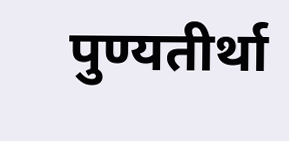पुण्यतीर्था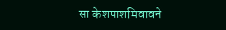सा केशपाशमिवावने